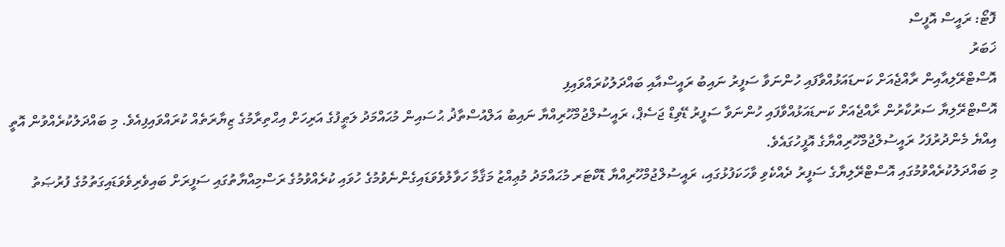ފޮޓޯ: ރައީސް އޮފީސް
ޚަބަރު
އޮސްޓްރޭލިއާއިން ރާއްޖެއަށް ކަނޑައަޅުއްވާފައި ހުންނަވާ ސަފީރު ނައިބު ރައީސްއާއި ބައްދަލުކުރައްވައިފި
އޮސްޓްރޭލިޔާ ސަރުކާރުން ރާއްޖެއަށް ކަނޑައަޅުއްވާފައި ހުންނަވާ ސަފީރު ޑޭވިޑް ޖަސެޕް، ރައީސުލްޖުމްހޫރިއްޔާ ނައިބު އަލްއުސްތާޛު ޙުސައިން މުޙައްމަދު ލަޠީފުގެ އަރިހަށް އިޙްތިރާމުގެ ޒިޔާރަތެއް ކުރައްވައިފިއެވެ. މި ބައްދަލުކުރެއްވުން އޮތީ އިއްޔެ މެންދުރުފަހު ރައީސުލްޖުމްހޫރިއްޔާގެ އޮފީހުގައެވެ.
މި ބައްދަލުކުރެއްވުމުގައި އޮސްޓްރޭލިޔާގެ ސަފީރު ދެއްކެވި ވާހަކަފުޅުގައި، ރައީސުލްޖުމްހޫރިއްޔާ ޑޮކްޓަރ މުޙައްމަދު މުޢިއްޒު މަޤާމާ ހަވާލުވެވަޑައިގެންނެވުމުގެ ހުވައި ކުރެއްވުމުގެ ރަސްމިއްޔާތުގައި ސަފީރަށް ބައިވެރިވެވަޑައިގަތުމުގެ ފުރުޞަތު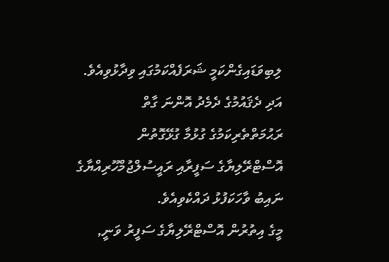ލިބިވަޑައިގެންކަމީ ޝަރަފެއްކަމުގައި ވިދާޅުވިއެވެ. އަދި ދެޤައުމުގެ ދެމެދު އޮންނަ ގާތް ރަޙުމަތްތެރިކަމުގެ ގުޅުމާ ގުޅޭގޮތުން އޮސްޓްރޭލިޔާގެ ސަފީރާއި ރައީސުލްޖުމްހޫރިއްޔާގެ ނައިބު ވާހަކަފުޅު ދައްކެވިއެވެ.
މީގެ އިތުރުން އޮސްޓްރޭލިޔާގެ ސަފީރު ވަނީ,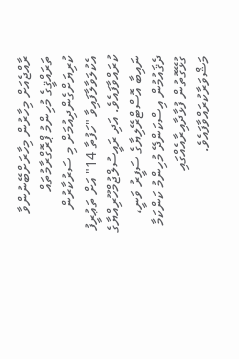ރާއްޖެއަށް މިހާރުން މިހާރަށްބޭނުންވާ ތަރައްޤީގެ މުހިންމު ޕްރޮގްރާމުތައް ކުރިޔަށްގެންދިއުމަށް މި ސަރުކާރުން އެކުލަވާލާފައިވާ "ހަފުތާ 14" އަށް ތަޢުރީފު ކުރައްވާފައެވެ. އަދި ރައީސުލްޖުމްހޫރިއްޔާގެ ނައިބާ އޮސްޓްރޭލިޔާގެ ސަފީރު ވަނީ، ދެޤައުމުން އިސްކަންދޭ މުހިންމު ކަންކަމާ ގުޅޭގޮތުން ފުޅާދާއިރާއެއްގައި މަޝްވަރާކުރައްވާފައެވެ.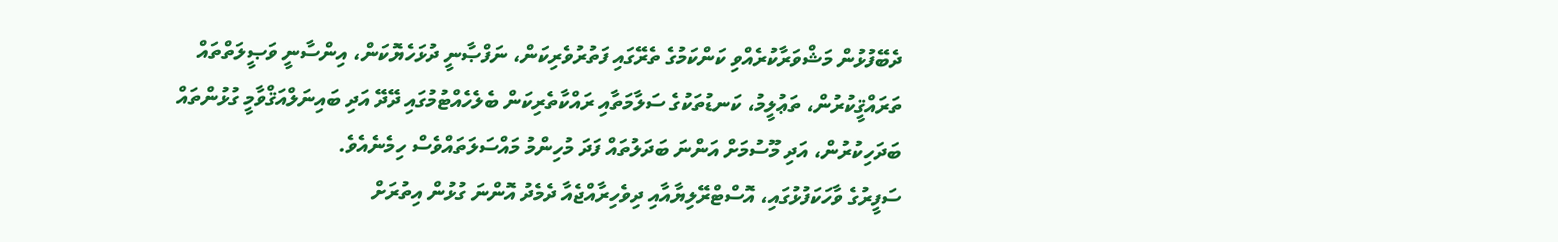ދެބޭފުޅުން މަޝްވަރާކުރެއްވި ކަންކަމުގެ ތެރޭގައި ފަތުރުވެރިކަން، ނަފްޞާނީ ދުޅަހެޔޮކަން، އިންސާނީ ވަޞީލަތްތައް ތަރައްޤީކުރުން، ތަޢުލީމު، ކަނޑުތަކުގެ ސަލާމަތާއި ރައްކާތެރިކަން ބެލެހެއްޓުމުގައި ދޭދޭ އަދި ބައިނަލްއަޤްވާމީ ގުޅުންތައް ބަދަހިކުރުން، އަދި މޫސުމަށް އަންނަ ބަދަލުތައް ފަދަ މުހިންމު މައްސަލަތައްވެސް ހިމެނެއެވެ.
ސަފީރުގެ ވާހަކަފުޅުގައި، އޮސްޓްރޭލިޔާއާއި ދިވެހިރާއްޖެއާ ދެމެދު އޮންނަ ގުޅުން އިތުރަށް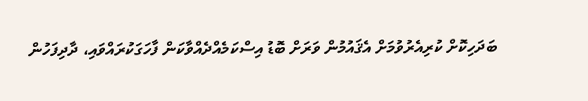ބަދަހިކޮށް ކުރިއެރުވުމަށް އެޤައުމުން ވަރަށް ބޮޑު އިސްކަމެއްދެއްވާކަން ފާހަގަކުރައްވައި، ދާދިފަހުން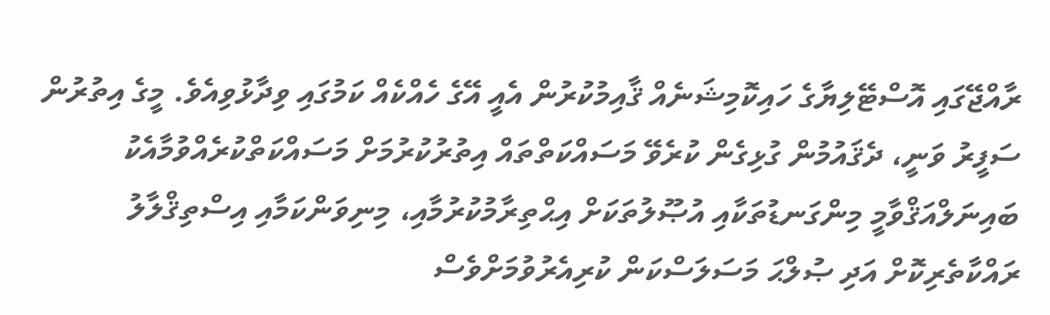ރާއްޖޭގައި އޮސްޓޭލިޔާގެ ހައިކޮމިޝަނެއް ޤާއިމުކުރުން އެއީ އޭގެ ހެއްކެއް ކަމުގައި ވިދާޅުވިއެވެ. މީގެ އިތުރުން ސަފީރު ވަނީ، ދެޤައުމުން ގުޅިގެން ކުރެވޭ މަސައްކަތްތައް އިތުރުކުރުމަށް މަސައްކަތްކުރެއްވުމާއެކު ބައިނަލްއަޤްވާމީ މިންގަނޑުތަކާއި އުޞޫލުތަކަށް އިޙްތިރާމުކުރުމާއި، މިނިވަންކަމާއި އިސްތިޤްލާލު ރައްކާތެރިކޮށް އަދި ޞުލްޙަ މަސަލަސްކަން ކުރިއެރުވުމަށްވެސް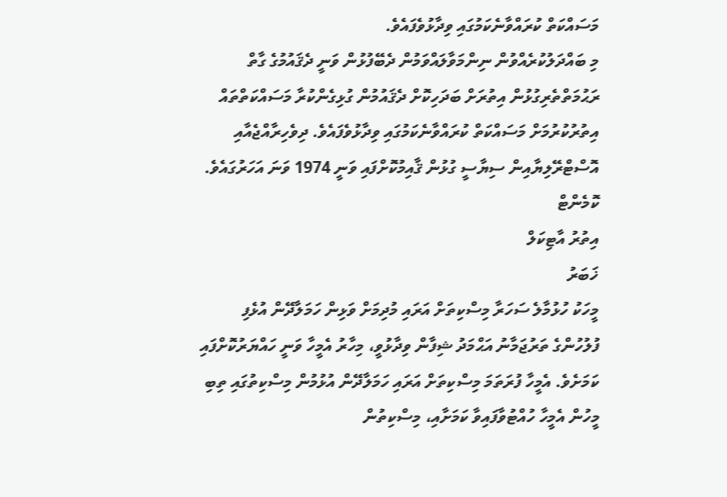މަސައްކަތް ކުރައްވާނެކަމުގައި ވިދާޅުވެފައެވެ.
މި ބައްދަލުކުރެއްވުން ނިންމަވާލައްވަމުން ދެބޭފުޅުން ވަނީ ދެޤައުމުގެ ގާތް ރަޙުމަތްތެރިގުޅުން އިތުރަށް ބަދަހިކޮށް ދެޤައުމުން ގުޅިގެންކުރާ މަސައްކަތްތައް އިތުރުކުރުމަށް މަސައްކަތް ކުރައްވާނެކަމުގައި ވިދާޅުވެފައެވެ. ދިވެހިރާއްޖެއާއި އޮސްޓްރޭލިޔާއިން ސިޔާސީ ގުޅުން ޤާއިމުކޮށްފައި ވަނީ 1974 ވަނަ އަހަރުގައެވެ.
ކޮމެންޓް
އިތުރު އާޓިކަލް
ޚަބަރު
މީހަކު ހުޅުމާލެ ސަހަރާ މިސްކިތަށް އަރައި މުދިމަށް ވަޅިން ހަމަލާދޭން އުޅެފި
ފުލުހުންގެ ތަރުޖަމާނު އަޙްމަދު ޝިފާން ވިދާޅުވީ، މިހާރު އެމީހާ ވަނީ ހައްޔަރުކޮށްފައި ކަމަށެވެ. އެމީހާ ފުރަތަމަ މިސްކިތަށް އަރައި ހަމަލާދޭން އުޅުމުން މިސްކިތުގައި ތިބި މީހުން އެމީހާ ހުއްޓުވާފައިވާ ކަމަށާއި، މިސްކިތުން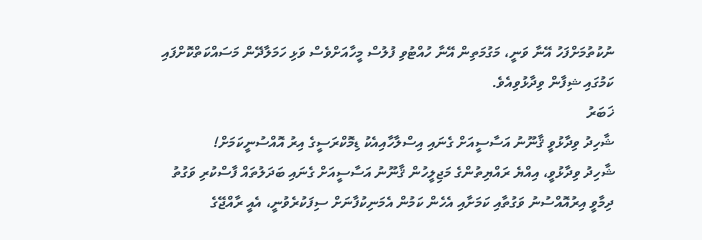ނުކުތުމަށްފަހު އޭނާ ވަނީ، މަގުމަތިން އޭނާ ހުއްޓުވި ފުލުސް މީހާއަށްވެސް ވަޅި ހަމަލާދޭން މަސައްކަތްކޮށްފައި ކަމުގައި ޝިފާން ވިދާޅުވިއެވެ.
ޚަބަރު
ޝާހިދު ވިދާޅުވީ ޤާނޫނު އަސާސީއަށް ގެނައި އިސްލާހާއިއެކު ޑިމޮކްރަސީގެ އިރު އޮއްސުނީކަމަށް!
ޝާހިދު ވިދާޅުވީ، އިއްޔެ ރައްޔިތުންގެ މަޖިލީހުން ޤާނޫނު އަސާސީއަށް ގެނައި ބަދަލުތައް ފާސްކުރި ވަގުތު ދިމާވީ އިރުއޮއްސުނު ވަގުތާއި ކަމަށާއި އެހެން ކަމުން އެމަނިކުފާނަށް ސިފަކުރެވުނީ، އެއީ ރާއްޖޭގެ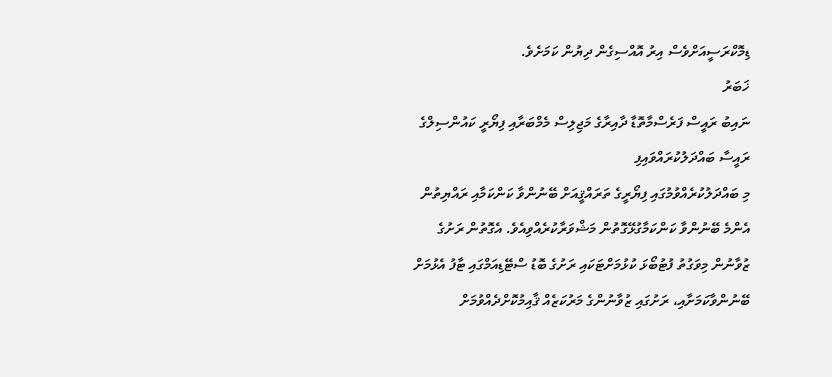ޑިމޮކްރަސީއަށްވެސް އިރު އޮއްސިގެން ދިޔުން ކަމަށެވެ.
ޚަބަރު
ނައިބު ރައީސް ފަރެސްމާތޮޑާ ދާއިރާގެ މަޖިލިސް މެމްބަރާއި ފިޔޯރީ ކައުންސިލްގެ ރައީސާ ބައްދަލުކުރައްވައިފި
މި ބައްދަލުކުރެއްވުމުގައި ފިޔޯރީގެ ތަރައްޤީއަށް ބޭނުންވާ ކަންކަމާއި ރައްޔިތުން އެންމެ ބޭނުންވާ ކަންކަމާގުޅޭގޮތުން މަޝްވަރާކުރެއްވިއެވެ. އެގޮތުން ރަށުގެ ޒުވާނުން މިވަގުތު ފުޓުބޯޅަ ކުޅުމަށްޓަކައި ރަށުގެ ބޮޑު ސްޓޭޑިއަމްގައި ޓާފު އެޅުމަށް ބޭނުންވާކަމަށާއި، ރަށުގައި ޒުވާނުންގެ މަރުކަޒެއް ޤާއިމުކޮށްދެއްވުމަށް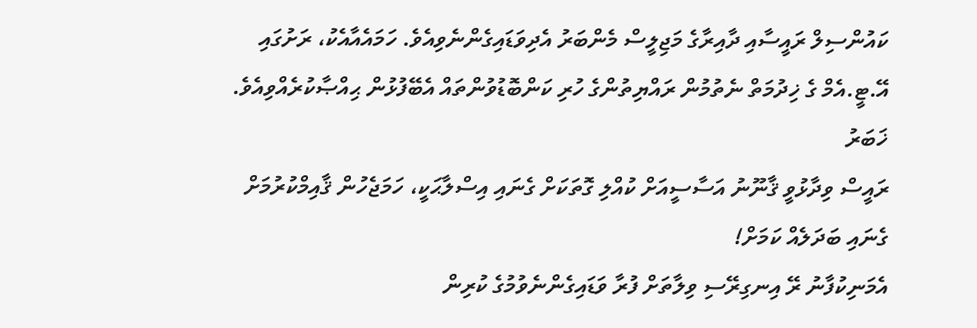ކައުންސިލް ރައީސާއި ދާއިރާގެ މަޖިލީސް މެންބަރު އެދިވަޑައިގެންނެވިއެވެ. ހަމައެއާއެކު، ރަށުގައި އޭ.ޓީ.އެމް ގެ ޚިދުމަތް ނެތުމުން ރައްޔިތުންގެ ހުރި ކަންބޮޑުވުންތައް އެބޭފުޅުން ޙިއްޞާކުރެއްވިއެވެ.
ޚަބަރު
ރައީސް ވިދާޅުވީ ޤާނޫނު އަސާސީއަށް ކުއްލި ގޮތަކަށް ގެނައި އިސްލާޙަކީ، ހަމަޖެހުން ޤާއިމްކުރުމަށް ގެނައި ބަދަލެއް ކަމަށް!
އެމަނިކުފާނު ރޭ އިނގިރޭސި ވިލާތަށް ފުރާ ވަޑައިގެންނެވުމުގެ ކުރިން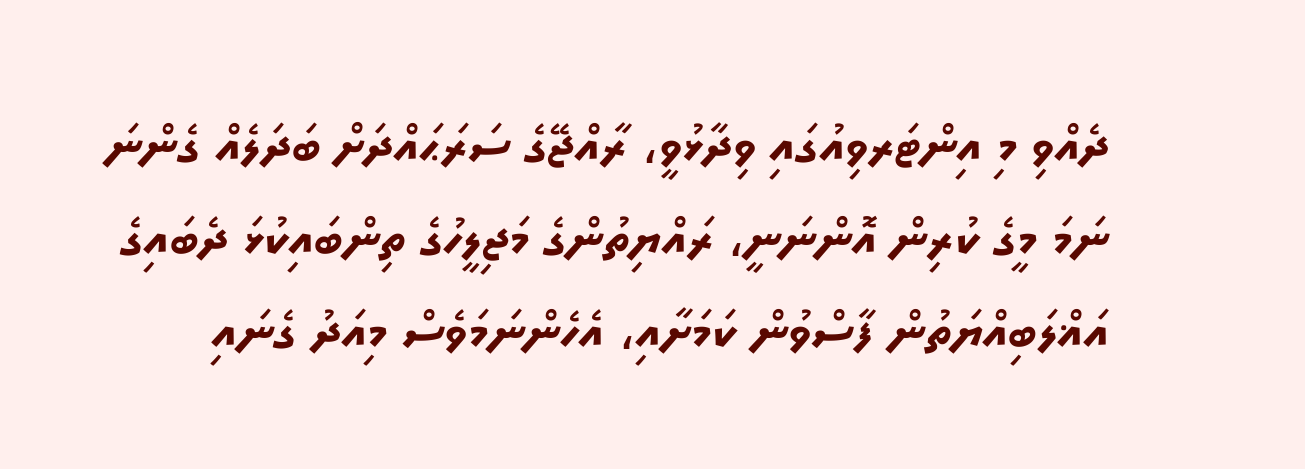ދެއްވި މި އިންޓަރވިއުގައި ވިދާޅުވީ، ރާއްޖޭގެ ސަރަޙައްދަށް ބަދަލެއް ގެންނަ ނަމަ މީގެ ކުރިން އޮންނަނީ، ރައްޔިތުންގެ މަޖިލީހުގެ ތިންބައިކުޅަ ދެބައިގެ އަޣްލަބިއްޔަތުން ފާސްވުން ކަމަށާއި، އެހެންނަމަވެސް މިއަދު ގެނައި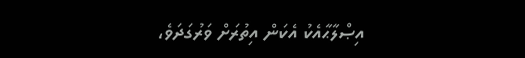އިޞްލާޙާއެކު އެކަން އިތުރަށް ވަރުގަދަވެ،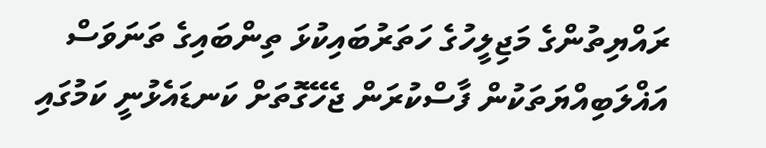ރައްޔިތުންގެ މަޖިލީހުގެ ހަތަރުބައިކުޅަ ތިންބައިގެ ތަނަވަސް އަޣްލަބިއްޔަތަކުން ފާސްކުރަން ޖެހޭގޮތަށް ކަނޑައެޅުނީ ކަމުގައި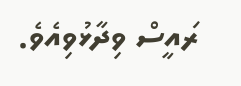ރައީސް ވިދާޅުވިއެވެ.